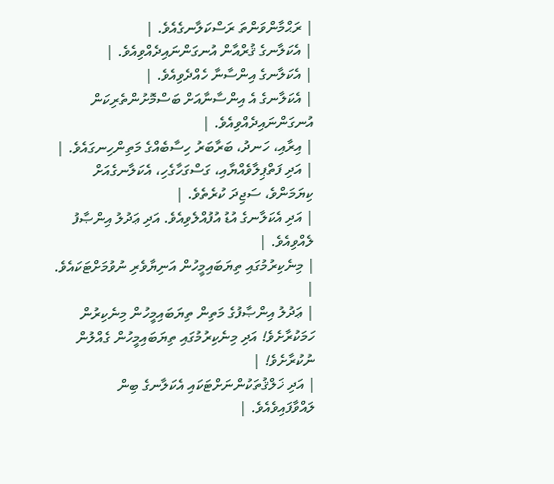| ރަޙްމާންވަންތަ ރަސްކަލާނގެއެވެ. |
| އެކަލާނގެ ޤުރްއާން އުނގަންނައިދެއްވިއެވެ. |
| އެކަލާނގެ އިންސާނާ ހެއްދެވިއެވެ. |
| އެކަލާނގެ އެ އިންސާނާއަށް ބަސްމޮށުންތެރިކަން އުނގަންނައިދެއްވިއެވެ. |
| އިރާއި، ހަނދު، ބަރާބަރު ހިސާބެއްގެ މަތިންހިނގައެވެ. |
| އަދި ފަތްޕިލާވެއްޔާއި، ގަސްގަހާގެހި، އެކަލާނގެއަށް ކިޔަމަންވެ، ސަޖިދަ ކުރެތެވެ. |
| އަދި އެކަލާނގެ އުޑު އުފުއްލެވިއެވެ. އަދި ޢަދުލު އިންޞާފު ލެއްވިއެވެ. |
| މިނެކިރުމުގައި ތިޔަބައިމީހުން އަނިޔާވެރި ނުވުމަށްޓަކައެވެ. |
| ޢަދުލު އިންޞާފުގެ މަތިން ތިޔަބައިމީހުން މިނެކިރުން ހަމަކުރާށެވެ! އަދި މިނެކިރުމުގައި ތިޔަބައިމީހުން ގެއްލުން ނުކުރާށެވެ! |
| އަދި ޚަލްޤުތަކުންނަށްޓަކައި އެކަލާނގެ ބިން ލައްވާފައިވެއެވެ. |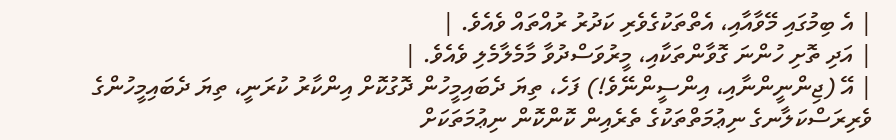| އެ ބިމުގައި މޭވާއާއި، އެތްތަކުގެވެރި ކަދުރު ރުއްތައް ވެއެވެ. |
| އަދި ތޮށި ހުންނަ ގޮވާންތަކާއި، މީރުވަސްދުވާ މާމެލާމެލި ވެއެވެ. |
| އޭ (ޖިންނީންނާއި، އިންސީންނޭވެ!) ފަހެ، ތިޔަ ދެބައިމީހުން ދޮގުކޮށް އިންކާރު ކުރަނީ، ތިޔަ ދެބައިމީހުންގެ ވެރިރަސްކަލާނގެ ނިޢުމަތްތަކުގެ ތެރެއިން ކޮންކޮން ނިޢުމަތަކަށް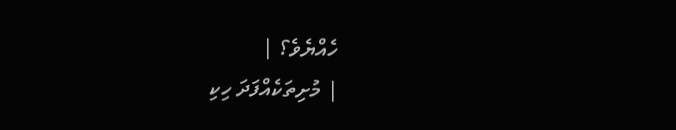ހެއްޔެވެ؟ |
| މުށިތަކެއްފަދަ ހިކި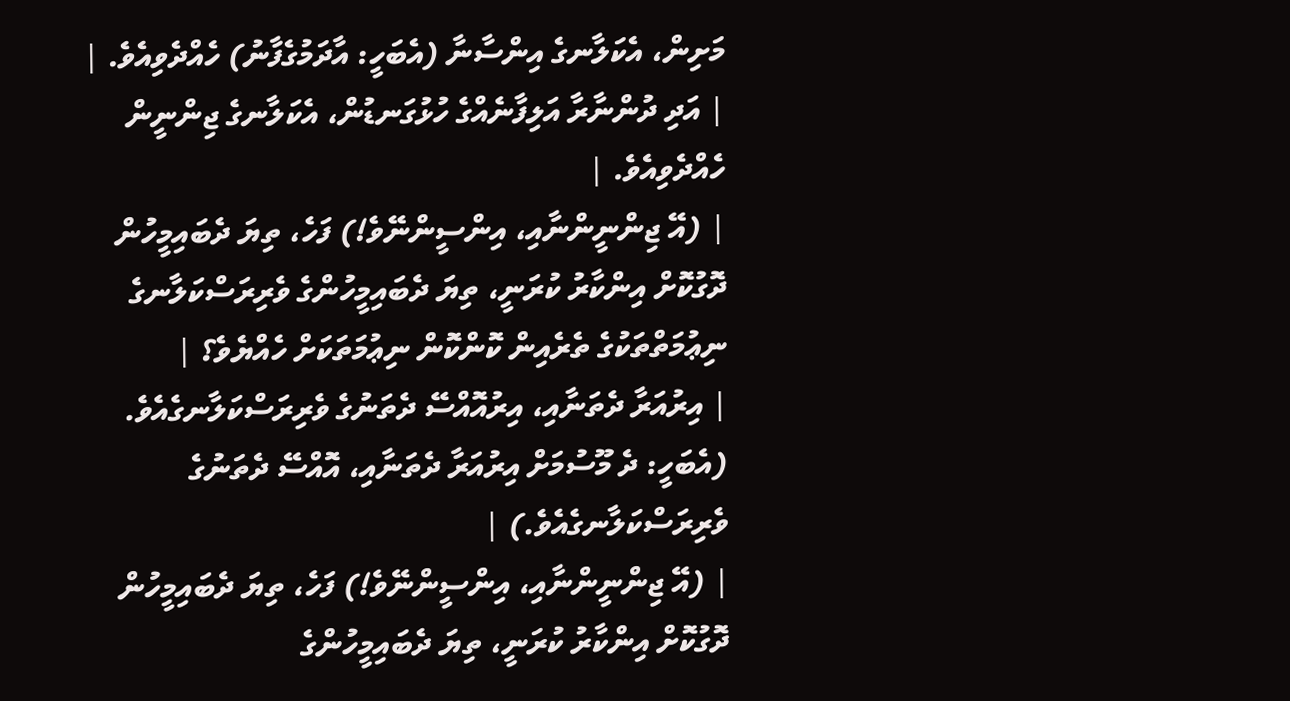މަށިން، އެކަލާނގެ އިންސާނާ (އެބަހީ: އާދަމުގެފާނު) ހެއްދެވިއެވެ. |
| އަދި ދުންނާރާ އަލިފާނެއްގެ ހުޅުގަނޑުން، އެކަލާނގެ ޖިންނީން ހެއްދެވިއެވެ. |
| (އޭ ޖިންނީންނާއި، އިންސީންނޭވެ!) ފަހެ، ތިޔަ ދެބައިމީހުން ދޮގުކޮށް އިންކާރު ކުރަނީ، ތިޔަ ދެބައިމީހުންގެ ވެރިރަސްކަލާނގެ ނިޢުމަތްތަކުގެ ތެރެއިން ކޮންކޮން ނިޢުމަތަކަށް ހެއްޔެވެ؟ |
| އިރުއަރާ ދެތަނާއި، އިރުއޮއްސޭ ދެތަނުގެ ވެރިރަސްކަލާނގެއެވެ. (އެބަހީ: ދެ މޫސުމަށް އިރުއަރާ ދެތަނާއި، އޮއްސޭ ދެތަނުގެ ވެރިރަސްކަލާނގެއެވެ.) |
| (އޭ ޖިންނީންނާއި، އިންސީންނޭވެ!) ފަހެ، ތިޔަ ދެބައިމީހުން ދޮގުކޮށް އިންކާރު ކުރަނީ، ތިޔަ ދެބައިމީހުންގެ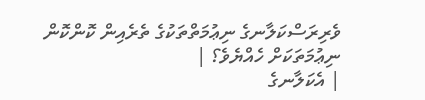ވެރިރަސްކަލާނގެ ނިޢުމަތްތަކުގެ ތެރެއިން ކޮންކޮން ނިޢުމަތަކަށް ހެއްޔެވެ؟ |
| އެކަލާނގެ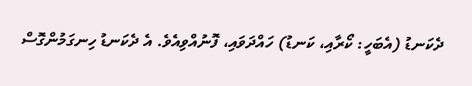ދެކަނޑު (އެބަހީ: ކޯރާއި، ކަނޑު) ހައްދަވައި، ފޮނުއްވިއެވެ. އެ ދެކަނޑު ހިނގަމުންގޮސް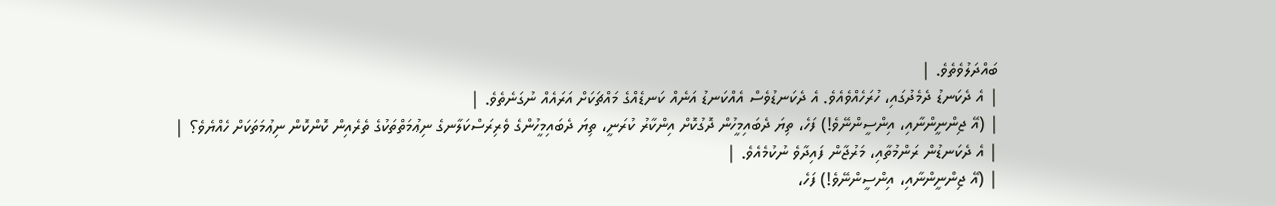ބައްދަލުވެތެވެ. |
| އެ ދެކަނޑު ދެމެދުގައި، ހުރަހެއްވެއެވެ. އެ ދެކަނޑުވެސް އެއްކަނޑު އަނެއް ކަނޑެއްގެ މައްޗަކަށް އަރައެއް ނުގަނެތެވެ. |
| (އޭ ޖިންނީންނާއި، އިންސީންނޭވެ!) ފަހެ، ތިޔަ ދެބައިމީހުން ދޮގުކޮށް އިންކާރު ކުރަނީ، ތިޔަ ދެބައިމީހުންގެ ވެރިރަސްކަލާނގެ ނިޢުމަތްތަކުގެ ތެރެއިން ކޮންކޮން ނިޢުމަތަކަށް ހެއްޔެވެ؟ |
| އެ ދެކަނޑުން ރަންމުތާއި، މަރުޖާން ފައިދާވެ ނުކުމެއެވެ. |
| (އޭ ޖިންނީންނާއި، އިންސީންނޭވެ!) ފަހެ،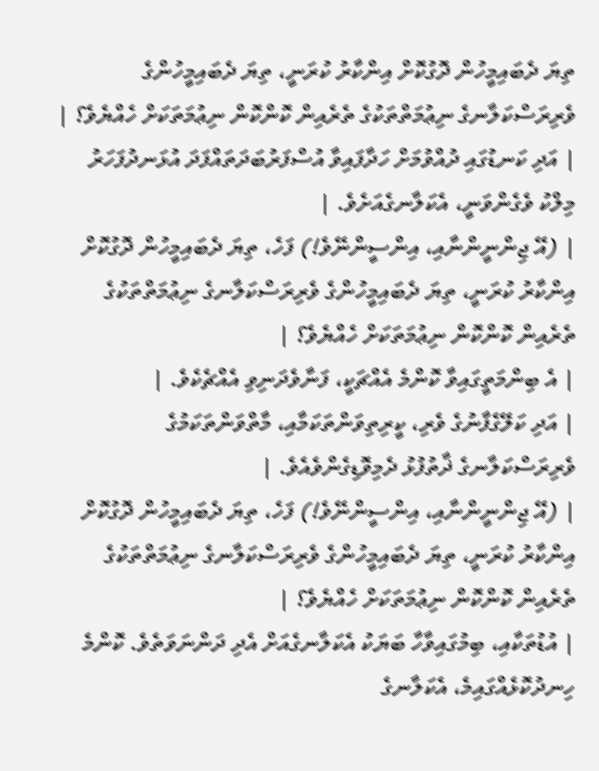ތިޔަ ދެބައިމީހުން ދޮގުކޮށް އިންކާރު ކުރަނީ، ތިޔަ ދެބައިމީހުންގެ ވެރިރަސްކަލާނގެ ނިޢުމަތްތަކުގެ ތެރެއިން ކޮންކޮން ނިޢުމަތަކަށް ހެއްޔެވެ؟ |
| އަދި ކަނޑުގައި ދުއްވުމަށް ހަދާފައިވާ އުސްފަރުބަދަތައްފަދަ އުޅަނދުފަހަރު މިލްކު ވެގެންވަނީ، އެކަލާނގެއަށެވެ. |
| (އޭ ޖިންނީންނާއި، އިންސީންނޭވެ!) ފަހެ، ތިޔަ ދެބައިމީހުން ދޮގުކޮށް އިންކާރު ކުރަނީ، ތިޔަ ދެބައިމީހުންގެ ވެރިރަސްކަލާނގެ ނިޢުމަތްތަކުގެ ތެރެއިން ކޮންކޮން ނިޢުމަތަކަށް ހެއްޔެވެ؟ |
| އެ ބިންމަތީގައިވާ ކޮންމެ އެއްޗަކީ، ފަނާވެދަނިވި އެއްޗެކެވެ. |
| އަދި ކަލޭގެފާނުގެ ވެރި، ކީރިތިވަންތަކަމާއި، މާތްވަންތަކަމުގެ ވެރިރަސްކަލާނގެ ޛާތުފުޅު ދެމިވޮޑިގެންވެއެވެ. |
| (އޭ ޖިންނީންނާއި، އިންސީންނޭވެ!) ފަހެ، ތިޔަ ދެބައިމީހުން ދޮގުކޮށް އިންކާރު ކުރަނީ، ތިޔަ ދެބައިމީހުންގެ ވެރިރަސްކަލާނގެ ނިޢުމަތްތަކުގެ ތެރެއިން ކޮންކޮން ނިޢުމަތަކަށް ހެއްޔެވެ؟ |
| އުޑުތަކާއި، ބިމުގައިވާހާ ބަޔަކު އެކަލާނގެއަށް އެދި ދަންނަވަތެވެ. ކޮންމެ ހިނދުކޮޅެއްގައިމެ، އެކަލާނގެ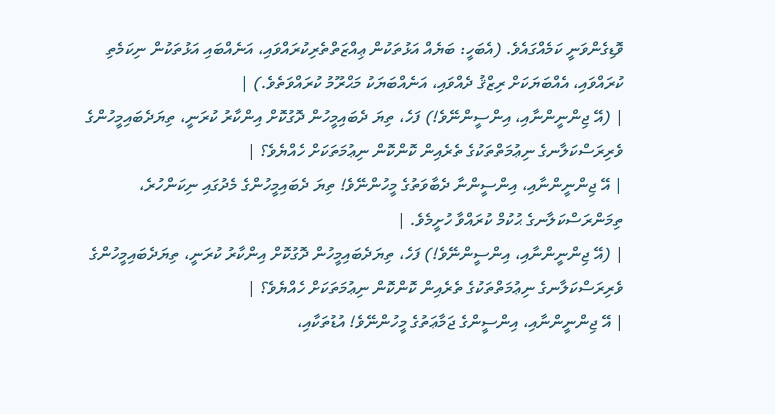ވޮޑިގެންވަނީ ކަމެއްގައެވެ. (އެބަހީ: ބަޔެއް އަޅުތަކުން ޢިއްޒަތްތެރިކުރައްވައި، އަނެއްބައި އަޅުތަކުން ނިކަމެތި ކުރައްވައި، އެއްބަޔަކަށް ރިޒްޤު ދެއްވައި، އަނެއްބަޔަކު މަޙްރޫމު ކުރައްވަތެވެ.) |
| (އޭ ޖިންނީންނާއި، އިންސީންނޭވެ!) ފަހެ، ތިޔަ ދެބައިމީހުން ދޮގުކޮށް އިންކާރު ކުރަނީ، ތިޔަދެބައިމީހުންގެ ވެރިރަސްކަލާނގެ ނިޢުމަތްތަކުގެ ތެރެއިން ކޮންކޮން ނިޢުމަތަކަށް ހެއްޔެވެ؟ |
| އޭ ޖިންނީންނާއި، އިންސީންނާ ދެބާވަތުގެ މީހުންނޭވެ! ތިޔަ ދެބައިމީހުންގެ މެދުގައި ނިކަންހުރެ، ތިމަންރަސްކަލާނގެ ޙުކުމް ކުރައްވާ ހުށީމެވެ. |
| (އޭ ޖިންނީންނާއި، އިންސީންނޭވެ!) ފަހެ، ތިޔަދެބައިމީހުން ދޮގުކޮށް އިންކާރު ކުރަނީ، ތިޔަދެބައިމީހުންގެ ވެރިރަސްކަލާނގެ ނިޢުމަތްތަކުގެ ތެރެއިން ކޮންކޮން ނިޢުމަތަކަށް ހެއްޔެވެ؟ |
| އޭ ޖިންނީންނާއި، އިންސީންގެ ޖަމާޢަތުގެ މީހުންނޭވެ! އުޑުތަކާއި،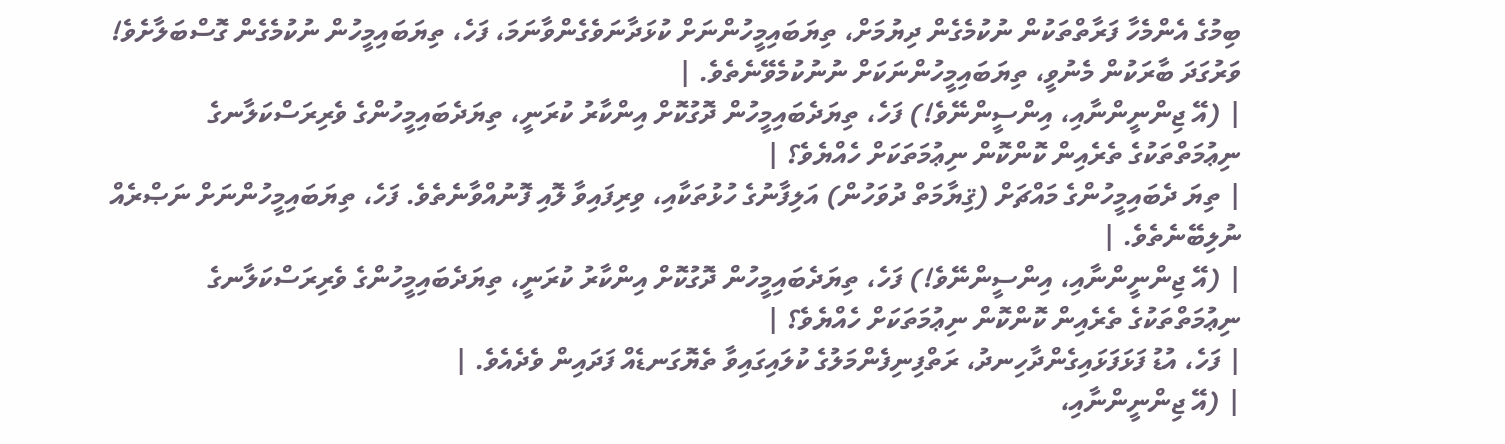ބިމުގެ އެންމެހާ ފަރާތްތަކުން ނުކުމެގެން ދިޔުމަށް، ތިޔަބައިމީހުންނަށް ކުޅަދާނަވެގެންވާނަމަ، ފަހެ، ތިޔަބައިމީހުން ނުކުމެގެން ގޮސްބަލާށެވެ! ވަރުގަދަ ބާރަކުން މެނުވީ، ތިޔަބައިމީހުންނަކަށް ނުނުކުމެވޭނެތެވެ. |
| (އޭ ޖިންނީންނާއި، އިންސީންނޭވެ!) ފަހެ، ތިޔަދެބައިމީހުން ދޮގުކޮށް އިންކާރު ކުރަނީ، ތިޔަދެބައިމީހުންގެ ވެރިރަސްކަލާނގެ ނިޢުމަތްތަކުގެ ތެރެއިން ކޮންކޮން ނިޢުމަތަކަށް ހެއްޔެވެ؟ |
| ތިޔަ ދެބައިމީހުންގެ މައްޗަށް (ޤިޔާމަތް ދުވަހުން) އަލިފާނުގެ ހުޅުތަކާއި، ވިރިފައިވާ ލޮއި ފޮނުއްވާނެތެވެ. ފަހެ، ތިޔަބައިމީހުންނަށް ނަޞްރެއް ނުލިބޭނެތެވެ. |
| (އޭ ޖިންނީންނާއި، އިންސީންނޭވެ!) ފަހެ، ތިޔަދެބައިމީހުން ދޮގުކޮށް އިންކާރު ކުރަނީ، ތިޔަދެބައިމީހުންގެ ވެރިރަސްކަލާނގެ ނިޢުމަތްތަކުގެ ތެރެއިން ކޮންކޮން ނިޢުމަތަކަށް ހެއްޔެވެ؟ |
| ފަހެ، އުޑު ފަޅަފަޅައިގެންދާހިނދު، ރަތްފިނިފެންމަލުގެ ކުލައިގައިވާ ތެޔޮގަނޑެއް ފަދައިން ވެދެއެވެ. |
| (އޭ ޖިންނީންނާއި،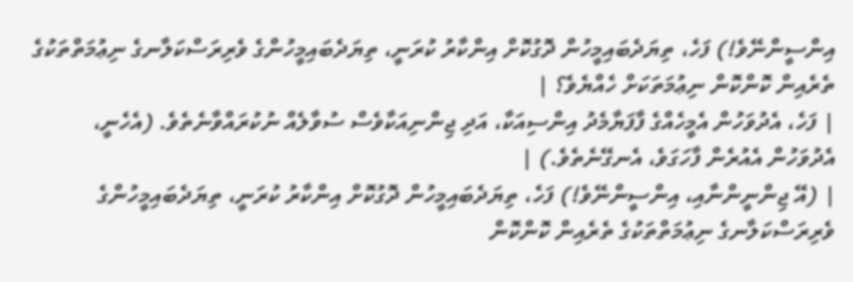އިންސީންނޭވެ!) ފަހެ، ތިޔަދެބައިމީހުން ދޮގުކޮށް އިންކާރު ކުރަނީ، ތިޔަދެބައިމީހުންގެ ވެރިރަސްކަލާނގެ ނިޢުމަތްތަކުގެ ތެރެއިން ކޮންކޮން ނިޢުމަތަކަށް ހެއްޔެވެ؟ |
| ފަހެ، އެދުވަހުން އެމީހެއްގެ ފާފަޔާމެދު އިންސިއަކާ، އަދި ޖިންނިއަކާވެސް ސުވާލެއް ނުކުރައްވާނެތެވެ. (އެހެނީ، އެދުވަހުން އެއުރެން ފާހަގަވެ، އެނގޭނެތެވެ.) |
| (އޭ ޖިންނީންނާއި، އިންސީންނޭވެ!) ފަހެ، ތިޔަދެބައިމީހުން ދޮގުކޮށް އިންކާރު ކުރަނީ، ތިޔަދެބައިމީހުންގެ ވެރިރަސްކަލާނގެ ނިޢުމަތްތަކުގެ ތެރެއިން ކޮންކޮން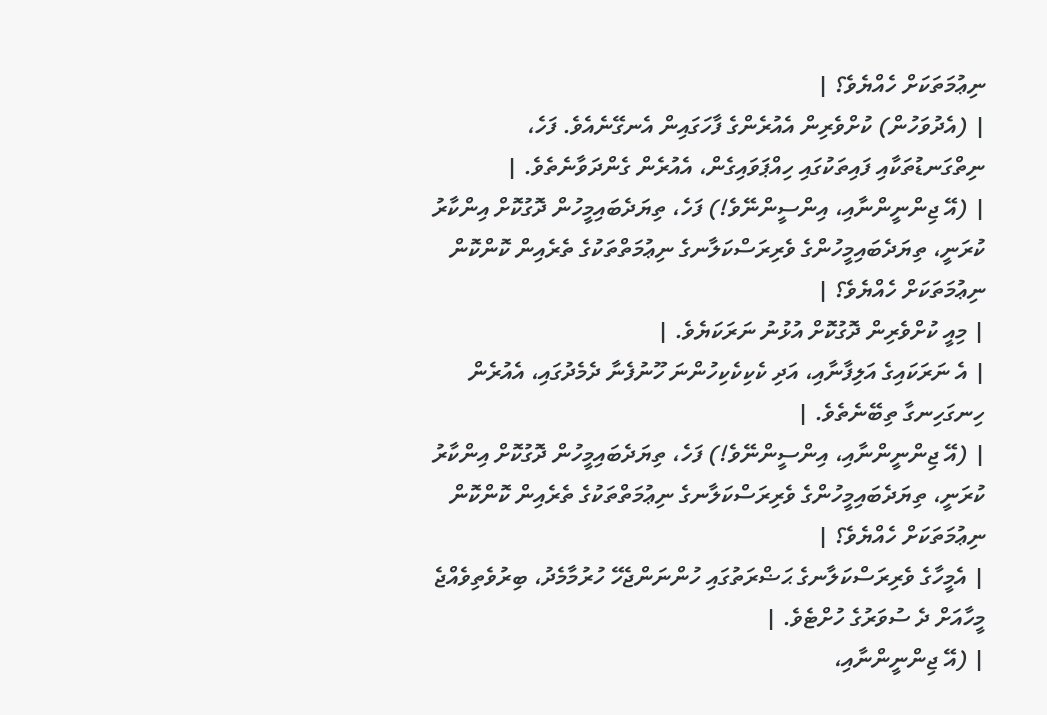ނިޢުމަތަކަށް ހެއްޔެވެ؟ |
| (އެދުވަހުން) ކުށްވެރިން އެއުރެންގެ ފާހަގައިން އެނގޭނެއެވެ. ފަހެ، ނިތްގަނޑުތަކާއި ފައިތަކުގައި ހިއްޕަވައިގެން، އެއުރެން ގެންދަވާނެތެވެ. |
| (އޭ ޖިންނީންނާއި، އިންސީންނޭވެ!) ފަހެ، ތިޔަދެބައިމީހުން ދޮގުކޮށް އިންކާރު ކުރަނީ، ތިޔަދެބައިމީހުންގެ ވެރިރަސްކަލާނގެ ނިޢުމަތްތަކުގެ ތެރެއިން ކޮންކޮން ނިޢުމަތަކަށް ހެއްޔެވެ؟ |
| މިއީ ކުށްވެރިން ދޮގުކޮށް އުޅުނު ނަރަކަޔެވެ. |
| އެ ނަރަކައިގެ އަލިފާނާއި، އަދި ކެކިކެކިހުންނަ ހޫނުފެނާ ދެމެދުގައި، އެއުރެން ހިނގަހިނގާ ތިބޭނެތެވެ. |
| (އޭ ޖިންނީންނާއި، އިންސީންނޭވެ!) ފަހެ، ތިޔަދެބައިމީހުން ދޮގުކޮށް އިންކާރު ކުރަނީ، ތިޔަދެބައިމީހުންގެ ވެރިރަސްކަލާނގެ ނިޢުމަތްތަކުގެ ތެރެއިން ކޮންކޮން ނިޢުމަތަކަށް ހެއްޔެވެ؟ |
| އެމީހާގެ ވެރިރަސްކަލާނގެ ޙަޟްރަތުގައި ހުންނަންޖެހޭ ހުރުމާމެދު، ބިރުވެތިވެއްޖެ މީހާއަށް ދެ ސުވަރުގެ ހުށްޓެވެ. |
| (އޭ ޖިންނީންނާއި،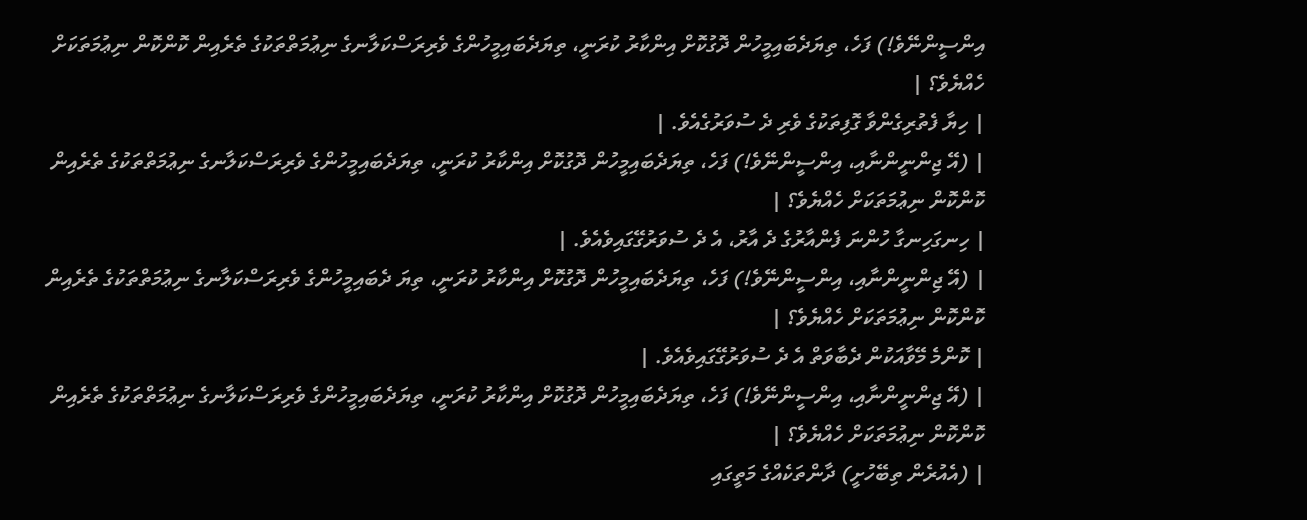އިންސީންނޭވެ!) ފަހެ، ތިޔަދެބައިމީހުން ދޮގުކޮށް އިންކާރު ކުރަނީ، ތިޔަދެބައިމީހުންގެ ވެރިރަސްކަލާނގެ ނިޢުމަތްތަކުގެ ތެރެއިން ކޮންކޮން ނިޢުމަތަކަށް ހެއްޔެވެ؟ |
| ހިޔާ ފެތުރިގެންވާ ގޮފިތަކުގެ ވެރި ދެ ސުވަރުގެއެވެ. |
| (އޭ ޖިންނީންނާއި، އިންސީންނޭވެ!) ފަހެ، ތިޔަދެބައިމީހުން ދޮގުކޮށް އިންކާރު ކުރަނީ، ތިޔަދެބައިމީހުންގެ ވެރިރަސްކަލާނގެ ނިޢުމަތްތަކުގެ ތެރެއިން ކޮންކޮން ނިޢުމަތަކަށް ހެއްޔެވެ؟ |
| ހިނގަހިނގާ ހުންނަ ފެންއާރުގެ ދެ އާރު، އެ ދެ ސުވަރުގޭގައިވެއެވެ. |
| (އޭ ޖިންނީންނާއި، އިންސީންނޭވެ!) ފަހެ، ތިޔަދެބައިމީހުން ދޮގުކޮށް އިންކާރު ކުރަނީ، ތިޔަ ދެބައިމީހުންގެ ވެރިރަސްކަލާނގެ ނިޢުމަތްތަކުގެ ތެރެއިން ކޮންކޮން ނިޢުމަތަކަށް ހެއްޔެވެ؟ |
| ކޮންމެ މޭވާއަކުން ދެބާވަތް އެ ދެ ސުވަރުގޭގައިވެއެވެ. |
| (އޭ ޖިންނީންނާއި، އިންސީންނޭވެ!) ފަހެ، ތިޔަދެބައިމީހުން ދޮގުކޮށް އިންކާރު ކުރަނީ، ތިޔަދެބައިމީހުންގެ ވެރިރަސްކަލާނގެ ނިޢުމަތްތަކުގެ ތެރެއިން ކޮންކޮން ނިޢުމަތަކަށް ހެއްޔެވެ؟ |
| (އެއުރެން ތިބޭހުށީ) ދާންތަކެއްގެ މަތީގައި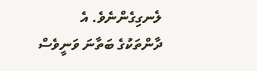ލެނގިގެންނެވެ. އެ ދާންތަކުގެ ބަތާނަ ވަނީވެސް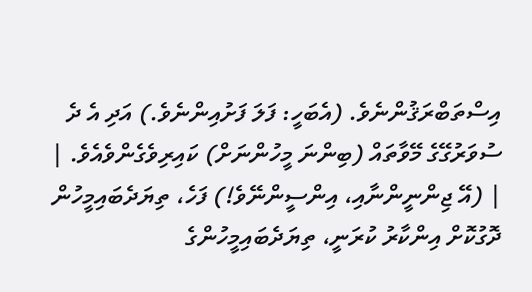އިސްތަބްރަޤުންނެވެ. (އެބަހީ: ފަލަ ފަށުއިންނެވެ.) އަދި އެ ދެ ސުވަރުގޭގެ މޭވާތައް (ބިންނަ މީހުންނަށް) ކައިރިވެގެންވެއެވެ. |
| (އޭ ޖިންނީންނާއި، އިންސީންނޭވެ!) ފަހެ، ތިޔަދެބައިމީހުން ދޮގުކޮށް އިންކާރު ކުރަނީ، ތިޔަދެބައިމީހުންގެ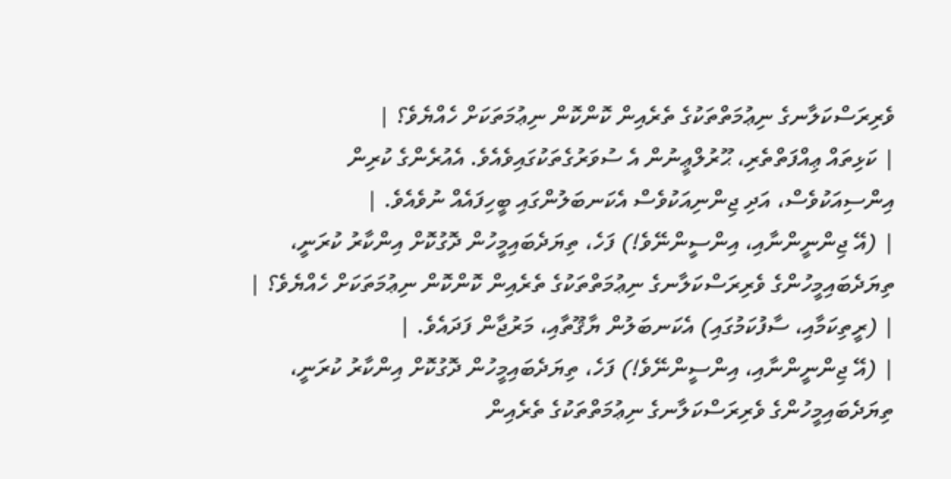ވެރިރަސްކަލާނގެ ނިޢުމަތްތަކުގެ ތެރެއިން ކޮންކޮން ނިޢުމަތަކަށް ހެއްޔެވެ؟ |
| ކަޅިތައް ޢިއްފަތްތެރި، ޙޫރުލްޢީނުން އެ ސުވަރުގެތަކުގައިވެއެވެ. އެއުރެންގެ ކުރިން އިންސިއަކުވެސް، އަދި ޖިންނިއަކުވެސް އެކަނބަލުންގައި ބީހިފައެއް ނުވެއެވެ. |
| (އޭ ޖިންނީންނާއި، އިންސީންނޭވެ!) ފަހެ، ތިޔަދެބައިމީހުން ދޮގުކޮށް އިންކާރު ކުރަނީ، ތިޔަދެބައިމީހުންގެ ވެރިރަސްކަލާނގެ ނިޢުމަތްތަކުގެ ތެރެއިން ކޮންކޮން ނިޢުމަތަކަށް ހެއްޔެވެ؟ |
| (ރީތިކަމާއި، ސާފުކަމުގައި) އެކަނބަލުން ޔާޤޫތާއި، މަރުޖާން ފަދައެވެ. |
| (އޭ ޖިންނީންނާއި، އިންސީންނޭވެ!) ފަހެ، ތިޔަދެބައިމީހުން ދޮގުކޮށް އިންކާރު ކުރަނީ، ތިޔަދެބައިމީހުންގެ ވެރިރަސްކަލާނގެ ނިޢުމަތްތަކުގެ ތެރެއިން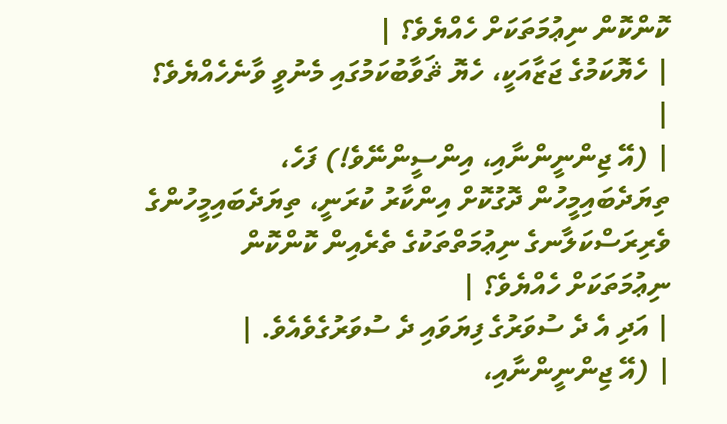ކޮންކޮން ނިޢުމަތަކަށް ހެއްޔެވެ؟ |
| ހެޔޮކަމުގެ ޖަޒާއަކީ، ހެޔޮ ޘަވާބުކަމުގައި މެނުވީ ވާނެހެއްޔެވެ؟ |
| (އޭ ޖިންނީންނާއި، އިންސީންނޭވެ!) ފަހެ، ތިޔަދެބައިމީހުން ދޮގުކޮށް އިންކާރު ކުރަނީ، ތިޔަދެބައިމީހުންގެ ވެރިރަސްކަލާނގެ ނިޢުމަތްތަކުގެ ތެރެއިން ކޮންކޮން ނިޢުމަތަކަށް ހެއްޔެވެ؟ |
| އަދި އެ ދެ ސުވަރުގެ ފިޔަވައި ދެ ސުވަރުގެވެއެވެ. |
| (އޭ ޖިންނީންނާއި،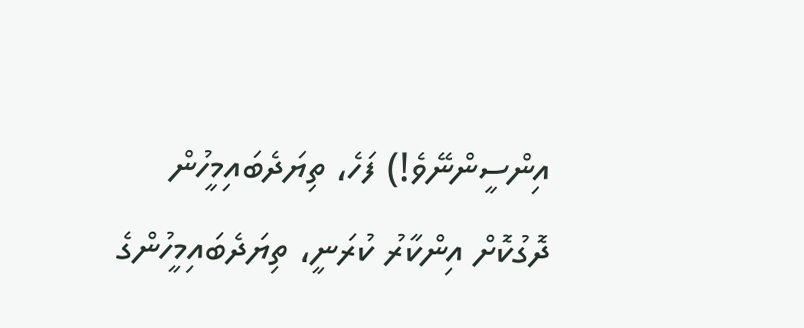އިންސީންނޭވެ!) ފަހެ، ތިޔަދެބައިމީހުން ދޮގުކޮށް އިންކާރު ކުރަނީ، ތިޔަދެބައިމީހުންގެ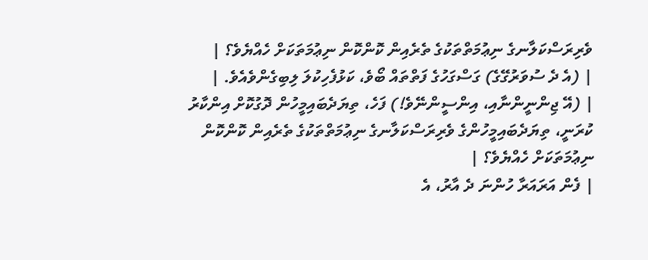ވެރިރަސްކަލާނގެ ނިޢުމަތްތަކުގެ ތެރެއިން ކޮންކޮން ނިޢުމަތަކަށް ހެއްޔެވެ؟ |
| (އެ ދެ ސުވަރުގޭގެ) ގަސްގަހުގެ ފަތްތައް ބޯވެ، ކަޅުފެހިކުލަ ލިބިގެންވެއެވެ. |
| (އޭ ޖިންނީންނާއި، އިންސީންނޭވެ!) ފަހެ، ތިޔަދެބައިމީހުން ދޮގުކޮށް އިންކާރު ކުރަނީ، ތިޔަދެބައިމީހުންގެ ވެރިރަސްކަލާނގެ ނިޢުމަތްތަކުގެ ތެރެއިން ކޮންކޮން ނިޢުމަތަކަށް ހެއްޔެވެ؟ |
| ފެން އަރައަރާ ހުންނަ ދެ އާރު، އެ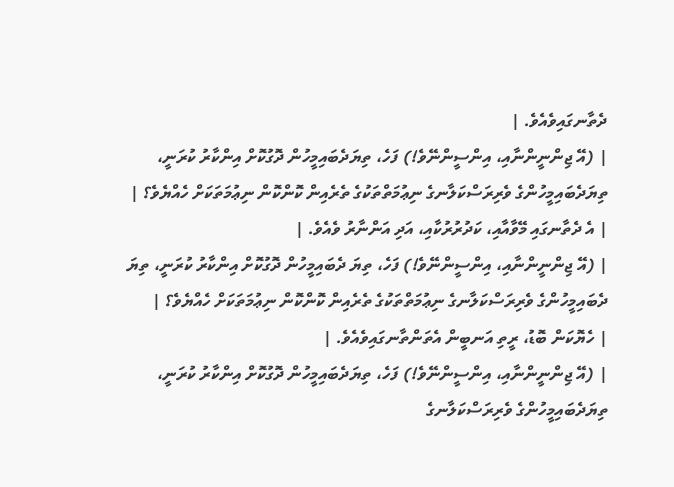ދެތާނގައިވެއެވެ. |
| (އޭ ޖިންނީންނާއި، އިންސީންނޭވެ!) ފަހެ، ތިޔަދެބައިމީހުން ދޮގުކޮށް އިންކާރު ކުރަނީ، ތިޔަދެބައިމީހުންގެ ވެރިރަސްކަލާނގެ ނިޢުމަތްތަކުގެ ތެރެއިން ކޮންކޮން ނިޢުމަތަކަށް ހެއްޔެވެ؟ |
| އެ ދެތާނގައި މޭވާއާއި، ކަދުރުރުކާއި، އަދި އަންނާރު ވެއެވެ. |
| (އޭ ޖިންނީންނާއި، އިންސީންނޭވެ!) ފަހެ، ތިޔަ ދެބައިމީހުން ދޮގުކޮށް އިންކާރު ކުރަނީ، ތިޔަ ދެބައިމީހުންގެ ވެރިރަސްކަލާނގެ ނިޢުމަތްތަކުގެ ތެރެއިން ކޮންކޮން ނިޢުމަތަކަށް ހެއްޔެވެ؟ |
| ހެޔޮކަން ބޮޑު، ރީތި އަނބީން އެތަންތާނގައިވެއެވެ. |
| (އޭ ޖިންނީންނާއި، އިންސީންނޭވެ!) ފަހެ، ތިޔަދެބައިމީހުން ދޮގުކޮށް އިންކާރު ކުރަނީ، ތިޔަދެބައިމީހުންގެ ވެރިރަސްކަލާނގެ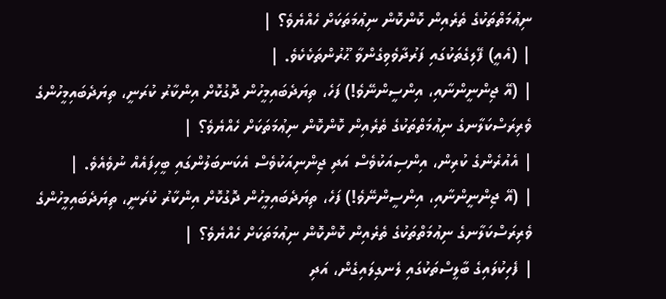ނިޢުމަތްތަކުގެ ތެރެއިން ކޮންކޮން ނިޢުމަތަކަށް ހެއްޔެވެ؟ |
| (އެއީ) ފޭލިގެތަކުގައި ފަރުދާވެވިގެންވާ ޙޫރުންތަކެކެވެ. |
| (އޭ ޖިންނީންނާއި، އިންސީންނޭވެ!) ފަހެ، ތިޔަދެބައިމީހުން ދޮގުކޮށް އިންކާރު ކުރަނީ، ތިޔަދެބައިމީހުންގެ ވެރިރަސްކަލާނގެ ނިޢުމަތްތަކުގެ ތެރެއިން ކޮންކޮން ނިޢުމަތަކަށް ހެއްޔެވެ؟ |
| އެއުރެންގެ ކުރިން، އިންސިއަކުވެސް އަދި ޖިންނިއަކުވެސް އެކަނބަލުންގައި ބީހިފައެއް ނުވެއެވެ. |
| (އޭ ޖިންނީންނާއި، އިންސީންނޭވެ!) ފަހެ، ތިޔަދެބައިމީހުން ދޮގުކޮށް އިންކާރު ކުރަނީ، ތިޔަދެބައިމީހުންގެ ވެރިރަސްކަލާނގެ ނިޢުމަތްތަކުގެ ތެރެއިން ކޮންކޮން ނިޢުމަތަކަށް ހެއްޔެވެ؟ |
| ފެހިކުލައިގެ ބާލީސްތަކުގައި ލެނގިލައިގެން، އަދި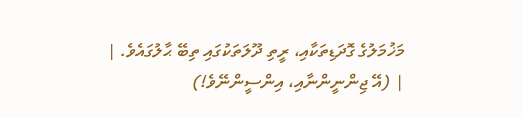މަޚުމަލުގެ ގޮދަޑިތަކާއި، ރީތި ދޫލަތަކުގައި ތިބޭ ޙާލުގައެވެ. |
| (އޭ ޖިންނީންނާއި، އިންސީންނޭވެ!)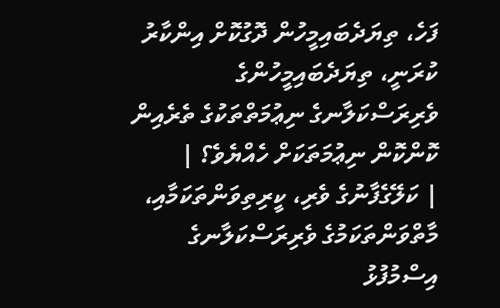ފަހެ، ތިޔަދެބައިމީހުން ދޮގުކޮށް އިންކާރު ކުރަނީ، ތިޔަދެބައިމީހުންގެ ވެރިރަސްކަލާނގެ ނިޢުމަތްތަކުގެ ތެރެއިން ކޮންކޮން ނިޢުމަތަކަށް ހެއްޔެވެ؟ |
| ކަލޭގެފާނުގެ ވެރި، ކީރިތިވަންތަކަމާއި، މާތްވަންތަކަމުގެ ވެރިރަސްކަލާނގެ އިސްމުފުޅު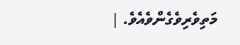މަތިވެރިވެގެންވެއެވެ. |